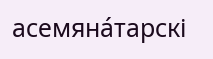асемяна́тарскі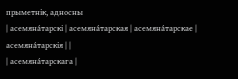прыметнік, адносны
| асемяна́тарскі | асемяна́тарская | асемяна́тарскае | асемяна́тарскія | |
| асемяна́тарскага |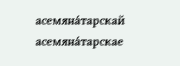асемяна́тарскай асемяна́тарскае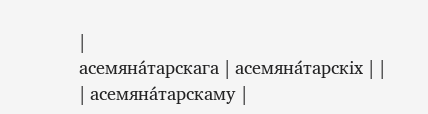|
асемяна́тарскага | асемяна́тарскіх | |
| асемяна́тарскаму |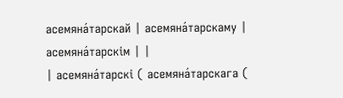асемяна́тарскай | асемяна́тарскаму | асемяна́тарскім | |
| асемяна́тарскі ( асемяна́тарскага (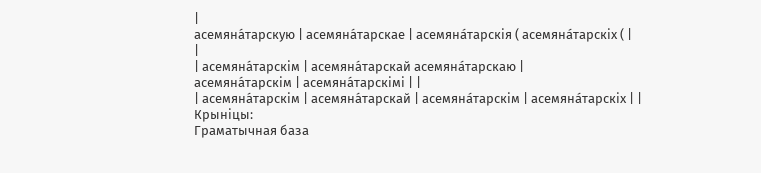|
асемяна́тарскую | асемяна́тарскае | асемяна́тарскія ( асемяна́тарскіх ( |
|
| асемяна́тарскім | асемяна́тарскай асемяна́тарскаю |
асемяна́тарскім | асемяна́тарскімі | |
| асемяна́тарскім | асемяна́тарскай | асемяна́тарскім | асемяна́тарскіх | |
Крыніцы:
Граматычная база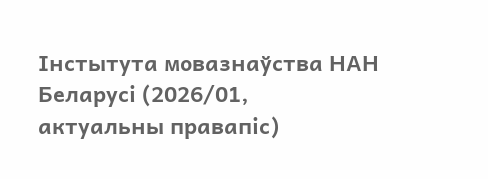Інстытута мовазнаўства НАН Беларусі (2026/01, актуальны правапіс)